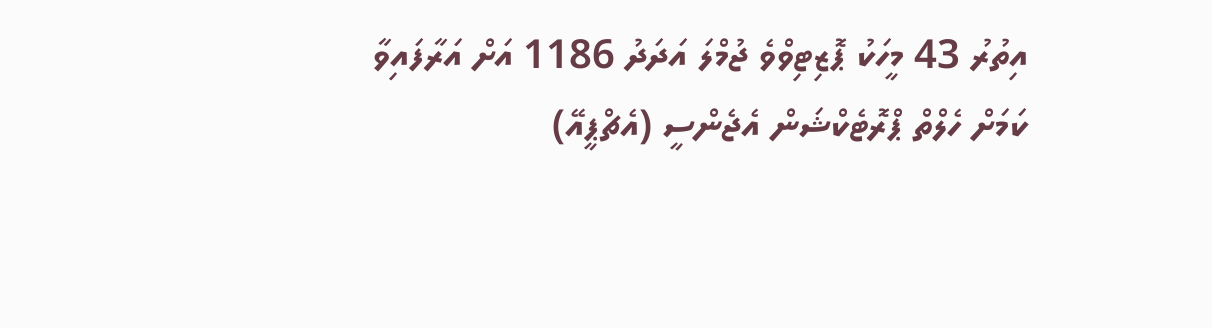އިތުރު 43 މީހަކު ޕޮޒިޓިވްވެ ޖުމްލަ އަދަދު 1186 އަށް އަރާފައިވާ ކަމަށް ހެލްތް ޕްރޮޓެކްޝަން އެޖެންސީ (އެޗްޕީއޭ)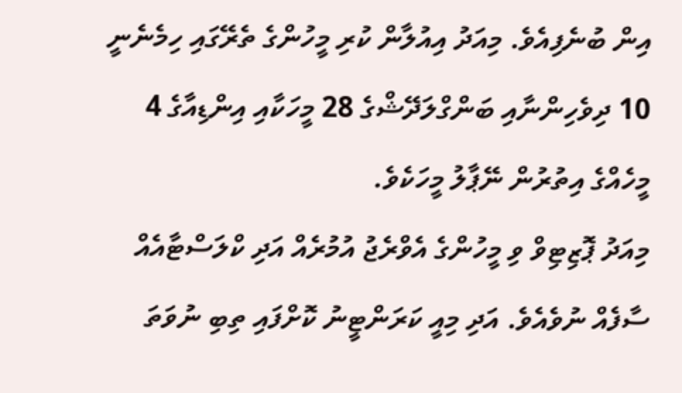އިން ބުނެފިއެވެ. މިއަދު އިއުލާން ކުރި މީހުންގެ ތެރޭގައި ހިމެނެނީ 10 ދިވެހިންނާއި ބަންގްލަދޭޝްގެ 28 މީހަކާއި އިންޑިއާގެ 4 މީހެއްގެ އިތުރުން ނޭޕާލު މީހަކެވެ.
މިއަދު ޕޮޒިޓިވް ވި މީހުންގެ އެވްރެޖު އުމުރެއް އަދި ކްލަސްޓާއެއް ސާފެއް ނުވެއެވެ. އަދި މިއީ ކަރަންޓީނު ކޮށްފައި ތިބި ނުވަތަ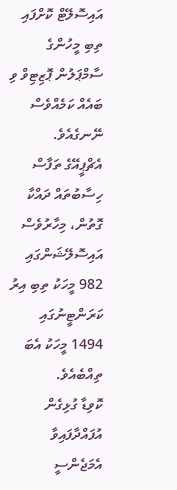އައިސޮލޭޓް ކޮށްފައި ތިބި މީހުންގެ ސާމްޕަލުން ޕޮޒިޓިވް ވި ބައެއް ކަމެއްވެސް ނޭނގެއެވެ.
އެޗްޕީއޭގެ ތަފާސް ހިސާބުތައް ދައްކާ ގޮތުން، މިހާރުވެސް އައިސޮލޭޝަންގައި 982 މީހަކު ތިބި އިރު ކަރަންޓީނުގައި 1494 މީހަކު އެބަ ތިއްބެއެވެ.
ކޮވިޑާ ގުޅިގެން އުފައްދާފައިވާ އެމަޖެންސީ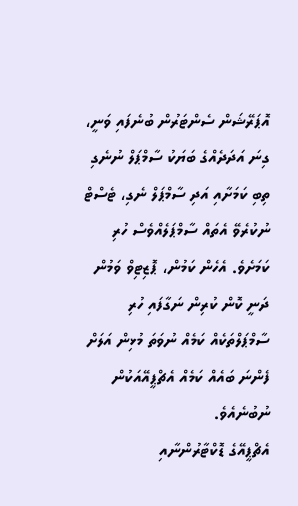އޮޕަރޭޝަން ސެންޓަރުން ބުނެފައި ވަނީ، ގިނަ އަދަދެއްގެ ބަޔަކު ސާމްޕަލް ނުނެގި ތިބި ކަމަށާއި އަދި ސާމްޕަލް ނެގި، ޓެސްޓް ނުކުރެވޭ އެތައް ސާމްޕަލެއްވެސް ހުރި ކަމަށެވެ. އެހެން ކަމުން، ޕޮޒިޓިވް ވަމުން ދަނީ ކޮން ކުރިން ނަގާފައި ހުރި ސާމްޕަލްތަކެއް ކަމެއް ނުވަތަ މުޅިން އަލަށް ފެންނަ ބައެއް ކަމެއް އެޗްޕީއޭއަކުން ނުބުނެއެވެ.
އެޗްޕީއޭގެ ޑޮކްޓާރުންނާއި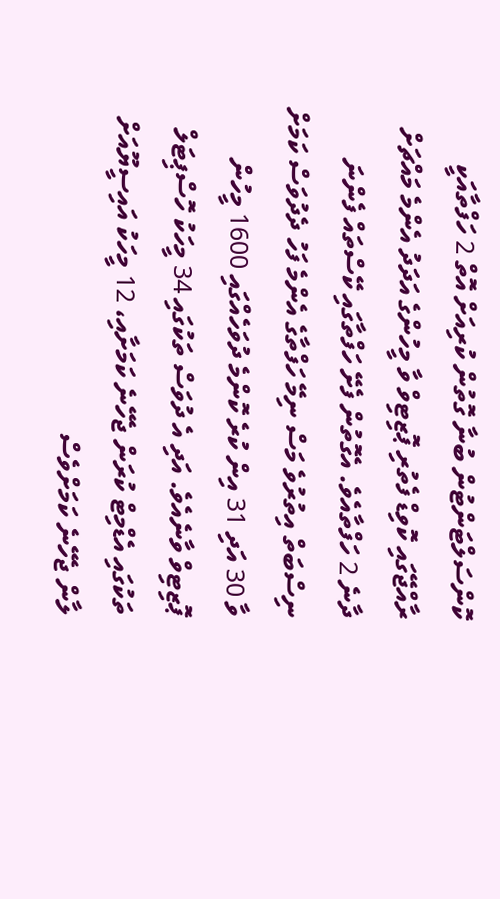ކޮންސަލްޓަންޓުން ބުނާ ގޮތުން ކުރިއަށް އޮތް 2 ހަފްތާއަކީ ރާއްޖޭގައި ކޮވިޑް ފެތުރި ޕޮޒިޓިވް ވާ މީހުންގެ އަދަދު އެންމެ މައްޗަށް ދާނެ 2 ހަފްތާއެވެ. އެގޮތުން ފެށޭ ހަފްތާގައި ކޭސްތައް ފެންނަ ނިސްބަތް އިތުރުވެ މަސް ނިމޭ ހަފްތާގެ އެންމެ ފަހު ދެދުވަސް ކަމަށް ވާ 30 އަދި 31 އިން ކުރެ ކޮންމެ ދުވަހެއްގައި 1600 މީހުން ޕޮޒިޓިވް ވާނެއެވެ. އަދި އެ ދުވަސް ތަކުގައި 34 މީހަކު ހޮސްޕިޓަލް ތަކުގައި އެޑްމިޓް ކުރަން ޖެހޭނެ ކަމަށާއި، 12 މީހަކު އައިސީޔޫއަށް ލާން ޖެހޭނެ ކަމަށްވެސް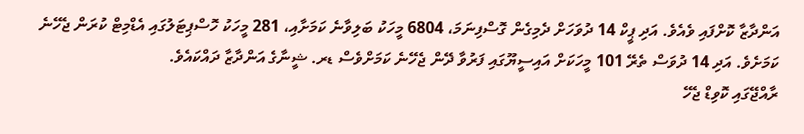އަންދާޒާ ކޮށްފައި ވެއެވެ. އަދި ޕީކް 14 ދުވަހަށް ދެމިގެން ގޮސްފިނަމަ، 6804 މީހަކު ބަލިވާނެ ކަމަށާއި، 281 މީހަކު ހޮސްޕިޓަލުގައި އެޑްމިޓް ކުރަން ޖެހޭނެ ކަމަށެވެ. އަދި 14 ދުވަސް ތެރޭ 101 މީހަކަށް އައިސީޔޫގައި ފަރުވާ ދޭން ޖެހޭނެ ކަމަށްވެސް ޑރ. ޝީނާގެ އަންދާޒާ ދައްކައެވެ.
ރާއްޖޭގައި ކޮވިޑް ޖެހޭ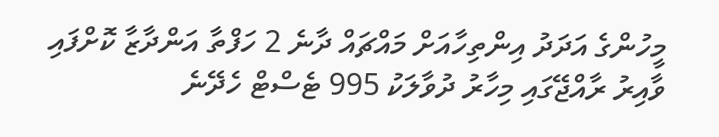މީހުންގެ އަދަދު އިންތިހާއަށް މައްޗައް ދާނެ 2 ހަފްތާ އަންދާޒާ ކޮށްފައި ވާއިރު ރާއްޖޭގައި މިހާރު ދުވާލަކު 995 ޓެސްޓް ހެދޭނެ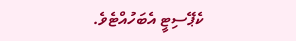ކެޕޭސިޓީ އެބަހުއްޓެވެ.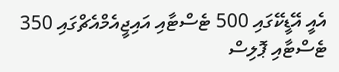އެއީ އޭޑީކޭގައި 500 ޓެސްޓާއި އައިޖީއެމްއެޗްގައި 350 ޓެސްޓާއި ޕޮލިސް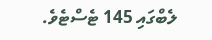ލެބްގައި 145 ޓެސްޓެވެ.